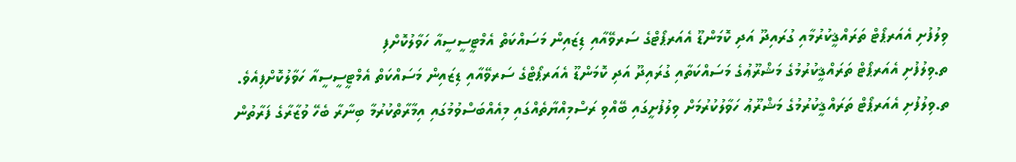ވިލުފުށި އެއަރޕޯޓް ތަރައްޤީކުރުމާއި ގުރައިދޫ އަދި ކޮމަންޑޫ އެއަރޕޯޓްގެ ސަރވޭއާއި ޑިޒައިން މަސައްކަތް އެމްޓީސީސީއާ ހަވާލުކޮށްފި
ތ.ވިލުފުށި އެއަރޕޯޓް ތަރައްޤީކުރުމުގެ މަޝްރޫޢުގެ މަސައްކަތާއި ގުރައިދޫ އަދި ކޮމަންޑޫ އެއަރޕޯޓްގެ ސަރވޭއާއި ޑިޒައިން މަސައްކަތް އެމްޓީސީސީއާ ހަވާލުކޮށްފިއެވެ.
ތ.ވިލުފުށި އެއަރޕޯޓް ތަރައްޤީކުރުމުގެ މަޝްރޫޢު ހަވާލުކުރުމަށް ވިލުފުށީގައި ބޭއްވި ރަސްމިއްޔާތެއްގައި މިއެއްބަސްވުމުގައި އިމާރާތްކުރުމާ ބިނާރާ ބެހޭ ވުޒާރާގެ ފަރާތުން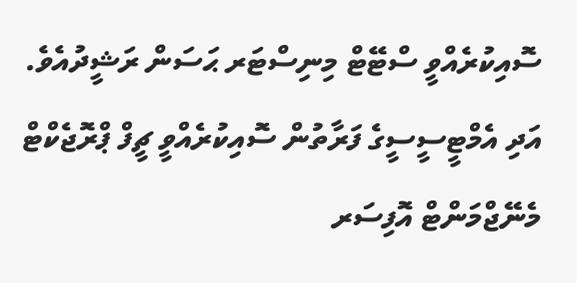ސޮއިކުރެއްވީ ސްޓޭޓް މިނިސްޓަރ ޙަސަން ރަޝީދުއެވެ. އަދި އެމްޓީސީސީގެ ފަރާތުން ސޮއިކުރެއްވީ ޗީފް ޕްރޮޖެކްޓް މެނޭޖްމަންޓް އޮފިސަރ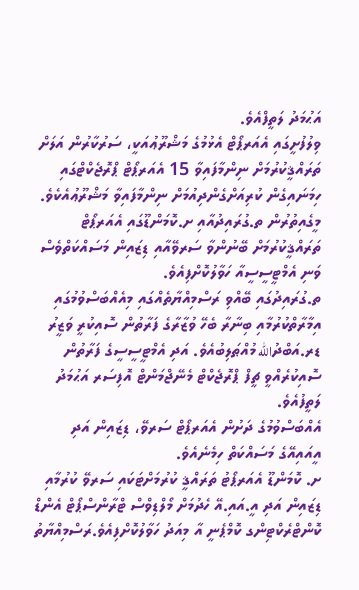އަޙުމަދު ލަތީފްއެވެ.
ވިލުފުށީގައި އެއަރޕޯޓް އެޅުމުގެ މަޝްރޫޢުއަކީ، ސަރުކާރުން އަލަށް ތަރައްޤީކުރުމަށް ނިންމާފައިވާ 15 އެއަރޕޯޓް ޕްރޮޖެކްޓްގައި ހިމަނައިގެން ކުރިއަށްގެންދިއުމަށް ނިންމާފައިވާ މަޝްރޫޢުއެކެވެ.
މީގެއިތުރުން ތ.ގުރައިދުއާއި ށ.ކޮމަންޑޫގައި އެއަރޕޯޓް ތަރައްޤީކުރުމަށް ބޭނުންވާ ސަރވޭއާއި ޑިޒައިން މަސައްކަތްވެސް ވަނި އެމްޓީސީސީއާ ހަވާލުކޮށްފިއެވެ.
ތ.ގުރައިދުގައި ބޭއްވި ރަސްމިއްޔާތެއްގައި މިއެއްބަސްވުމުގައި އިމާރާތްކުރުމާއި ބިނާރާ ބެހޭ ވުޒާރާގެ ފަރާތުން ސޮއިކުރީ ވަޒީރު ޑރ.އަބްދުالله މުއްޠަލިބުއެވެ. އަދި އެމްޓީސީސީގެ ފަރާތުން ސޮއިކުރެއްވީ ޗީފް ޕްރޮޖެކްޓް މެނޭޖްމަންޓް އޮފިސަރ އަޙުމަދު ލަތީފުއެވެ.
އެއްބަސްވުމުގެ ދަށުން އެއަރޕޯޓް ސަރވޭ، ޑިޒައިން އަދި އީއައިއޭގެ މަސައްކަތް ހިމެނެއެވެ.
ށ. ކޮމަންޑޫ އެއަރޕޯޓު ތަރައްޤީ ކުރުމަށްޓަކައި ސަރވޭ ކުރުމާއި ޑިޒައިން އަދި އީ.އައި.އޭ ހެދުމަށް މޯލްޑިވްސް ޓްރާންސްޕޯޓް އެންޑް ކޮންޓްރެކްޓިންގ ކޮމްޕެނީ އާ މިއަދު ހަވާލުކޮށްފިއެވެ.ރަސްމިއްޔާތު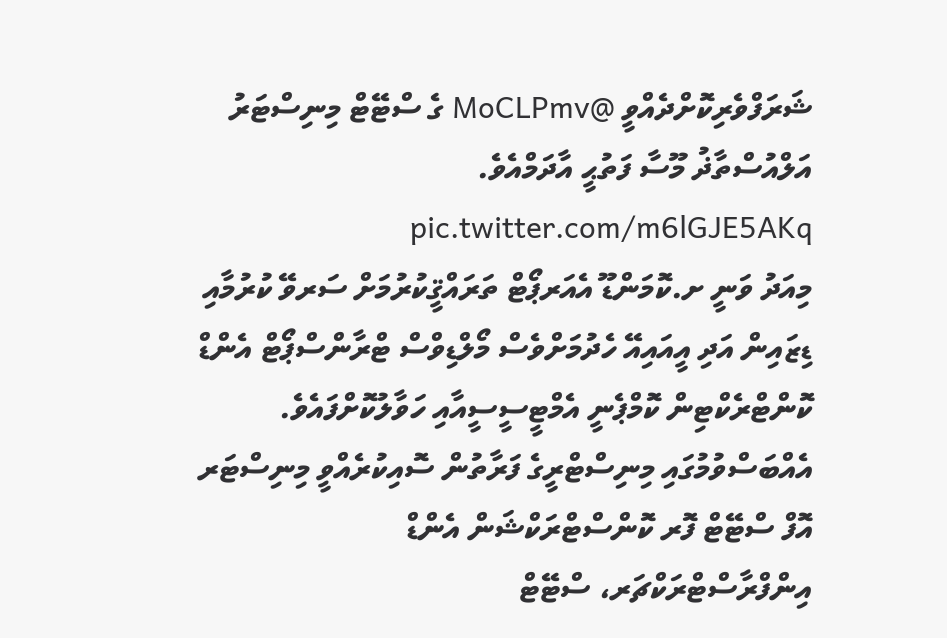ޝަރަފްވެރިކޮށްދެއްވީ @MoCLPmv ގެ ސްޓޭޓް މިނިސްޓަރު އަލްއުސްތާޛު މޫސާ ފަތުޙީ އާދަމްއެވެ. pic.twitter.com/m6lGJE5AKq
މިއަދު ވަނީ ށ.ކޮމަންޑޫ އެއަރޕޯޓް ތަރައްޤީކުރުމަށް ސަރވޭ ކުރުމާއި ޑިޒައިން އަދި އީއައިއޭ ހެދުމަށްވެސް މޯލްޑިވްސް ޓްރާންސްޕޯޓް އެންޑް ކޮންޓްރެކްޓިން ކޮމްޕެނީ އެމްޓީސީސީއާއި ހަވާލުކޮށްފައެވެ. އެއްބަސްވުމުގައި މިނިސްޓްރީގެ ފަރާތުން ސޮއިކުރެއްވީ މިނިސްޓަރ އޮފް ސްޓޭޓް ފޮރ ކޮންސްޓްރަކްޝަން އެންޑް އިންފްރާސްޓްރަކްޗަރ، ސްޓޭޓް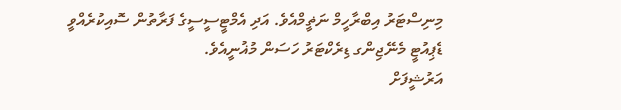މިނިސްޓަރު އިބްރާހީމް ނަޡީމްއެވެ. އަދި އެމްޓީސީސީގެ ފަރާތުން ސޮއިކުރެއްވީ ޑެޕިއުޓީ މެނޭޖިންގ ޑިރެކްޓަރު ހަސަން މުޣުނީއެވެ.
އަރުޝީފަށް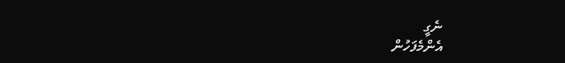ނެގީ
އެންމެފަހުން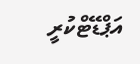އަޕްޑޭޓްކުރީ